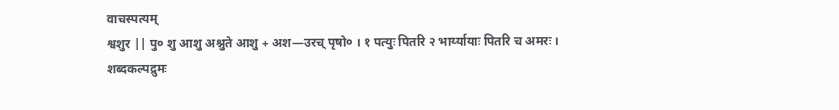वाचस्पत्यम्
श्वशुर || पु० शु आशु अश्नुते आशु + अश—उरच् पृषो० । १ पत्युः पितरि २ भार्य्यायाः पितरि च अमरः ।
शब्दकल्पद्रुमः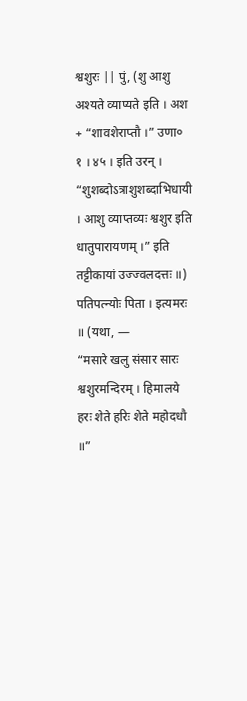श्वशुरः || पुं, (शु आशु अश्यते व्याप्यते इति । अश + “शावशेराप्तौ ।” उणा० १ । ४५ । इति उरन् । “शुशब्दोऽत्राशुशब्दाभिधायी । आशु व्याप्तव्यः श्वशुर इति धातुपारायणम् ।” इति तट्टीकायां उज्ज्वलदत्तः ॥)
पतिपत्न्योः पिता । इत्यमरः ॥ (यथा, —
“मसारे खलु संसार सारः श्वशुरमन्दिरम् । हिमालये हरः शेते हरिः शेते महोदधौ ॥”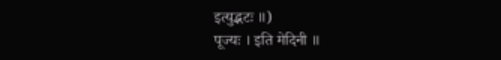इत्युद्भटः ॥)
पूज्यः । इति मेदिनी ॥